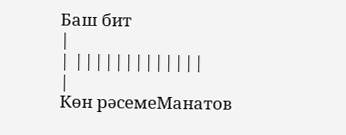Баш бит
|
| |||||||||||||
|
Көн рәсемеМанатов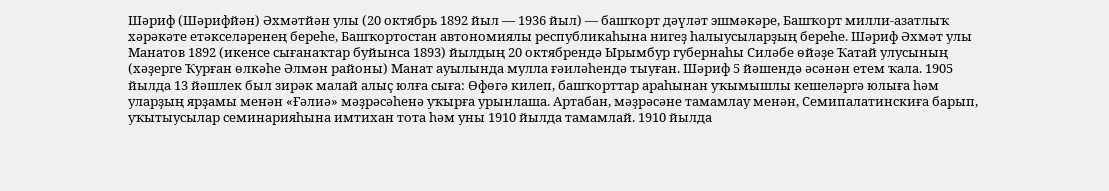Шәриф (Шәрифйән) Әхмәтйән улы (20 октябрь 1892 йыл — 1936 йыл) — башҡорт дәүләт эшмәкәре, Башҡорт милли-азатлыҡ хәрәкәте етәкселәренең береһе, Башҡортостан автономиялы республикаһына нигеҙ һалыусыларҙың береһе. Шәриф Әхмәт улы Манатов 1892 (икенсе сығанаҡтар буйынса 1893) йылдың 20 октябрендә Ырымбур губернаһы Силәбе өйәҙе Ҡатай улусының (хәҙерге Ҡурған өлкәһе Әлмән районы) Манат ауылында мулла ғәиләһендә тыуған. Шәриф 5 йәшендә әсәнән етем ҡала. 1905 йылда 13 йәшлек был зирәк малай алыҫ юлға сыға: Өфөгә килеп, башҡорттар араһынан уҡымышлы кешеләргә юлыға һәм уларҙың ярҙамы менән «Ғәлиә» мәҙрәсәһенә уҡырға урынлаша. Артабан, мәҙрәсәне тамамлау менән, Семипалатинскиға барып, уҡытыусылар семинарияһына имтихан тота һәм уны 1910 йылда тамамлай. 1910 йылда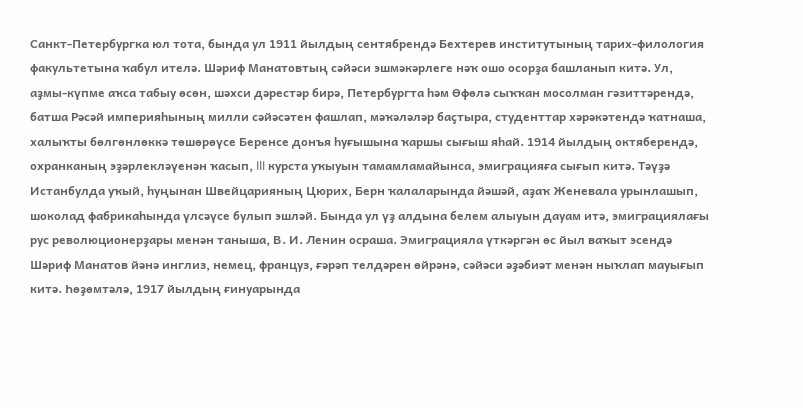Санкт-Петербургка юл тота, бында ул 1911 йылдың сентябрендә Бехтерев институтының тарих-филология факультетына ҡабул ителә. Шәриф Манатовтың сәйәси эшмәкәрлеге нәҡ ошо осорҙа башланып китә. Ул, аҙмы-күпме аҡса табыу өсөн, шәхси дәрестәр бирә, Петербургта һәм Өфөлә сыҡҡан мосолман гәзиттәрендә, батша Рәсәй империяһының милли сәйәсәтен фашлап, мәҡәләләр баҫтыра, студенттар хәрәкәтендә ҡатнаша, халыҡты бөлгөнлөккә төшөрөүсе Беренсе донъя һуғышына ҡаршы сығыш яһай. 1914 йылдың октяберендә, охранканың эҙәрлекләүенән ҡасып, III курста уҡыуын тамамламайынса, эмиграцияға сығып китә. Тәүҙә Истанбулда уҡый, һуңынан Швейцарияның Цюрих, Берн ҡалаларында йәшәй, аҙаҡ Женевала урынлашып, шоколад фабрикаһында үлсәүсе булып эшләй. Бында ул үҙ алдына белем алыуын дауам итә, эмиграциялағы рус революционерҙары менән таныша, В. И. Ленин осраша. Эмиграцияла үткәргән өс йыл ваҡыт эсендә Шәриф Манатов йәнә инглиз, немец, француз, ғәрәп телдәрен өйрәнә, сәйәси әҙәбиәт менән ныҡлап мауығып китә. Һөҙөмтәлә, 1917 йылдың ғинуарында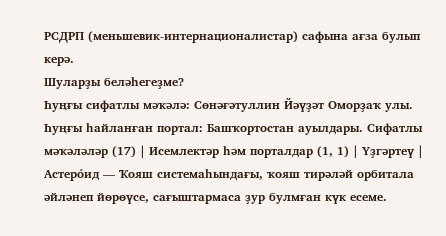РСДРП (меньшевик-интернационалистар) сафына ағза булып керә.
Шуларҙы беләһегеҙме?
Һуңғы сифатлы мәҡәлә: Сөнәғәтуллин Йәүҙәт Оморҙаҡ улы. Һуңғы һайланған портал: Башҡортостан ауылдары. Сифатлы мәҡәләләр (17) | Исемлектәр һәм порталдар (1, 1) | Үҙгәртеү |
Астеро́ид — Ҡояш системаһындағы, ҡояш тирәләй орбитала әйләнеп йөрөүсе, сағыштармаса ҙур булмған күк есеме.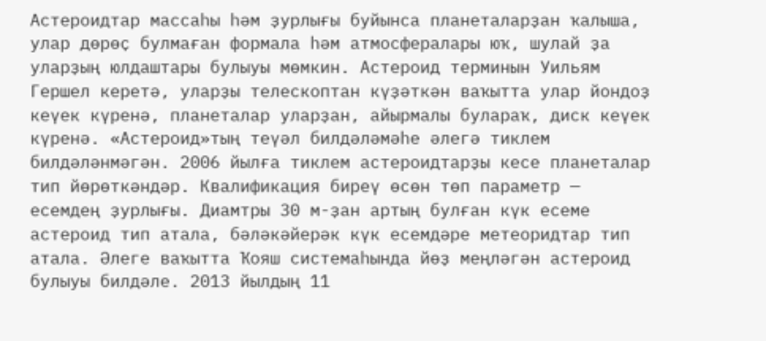Астероидтар массаһы һәм ҙурлығы буйынса планеталарҙан ҡалыша, улар дөрөҫ булмаған формала һәм атмосфералары юҡ, шулай ҙа уларҙың юлдаштары булыуы мөмкин. Астероид терминын Уильям Гершел керетә, уларҙы телескоптан күҙәткән ваҡытта улар йондоҙ кеүек күренә, планеталар уларҙан, айырмалы булараҡ, диск кеүек күренә. «Астероид»тың теүәл билдәләмәһе әлегә тиклем билдәләнмәгән. 2006 йылға тиклем астероидтарҙы кесе планеталар тип йөрөткәндәр. Квалификация биреү өсөн төп параметр — есемдең ҙурлығы. Диамтры 30 м-ҙан артың булған күк есеме астероид тип атала, бәләкәйерәк күк есемдәре метеоридтар тип атала. Әлеге ваҡытта Ҡояш системаһында йөҙ меңләгән астероид булыуы билдәле. 2013 йылдың 11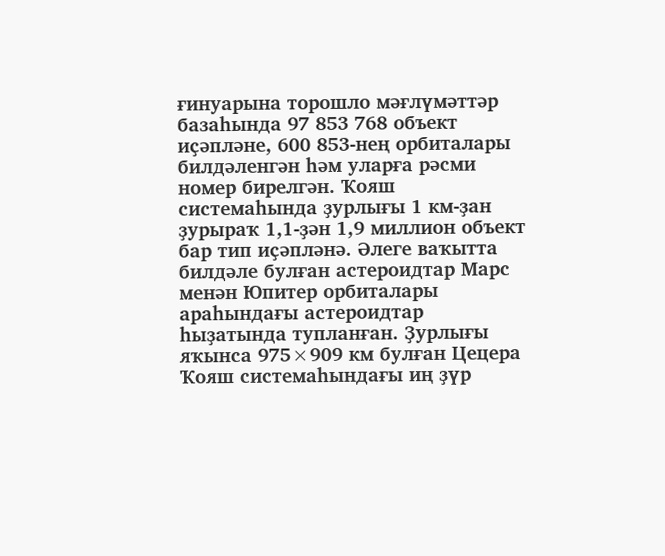ғинуарына торошло мәғлүмәттәр базаһында 97 853 768 объект иҫәпләне, 600 853-нең орбиталары билдәленгән һәм уларға рәсми номер бирелгән. Ҡояш системаһында ҙурлығы 1 км-ҙан ҙурыраҡ 1,1-ҙән 1,9 миллион объект бар тип иҫәпләнә. Әлеге ваҡытта билдәле булған астероидтар Марс менән Юпитер орбиталары араһындағы астероидтар һыҙатында тупланған. Ҙурлығы яҡынса 975×909 км булған Цецера Ҡояш системаһындағы иң ҙүр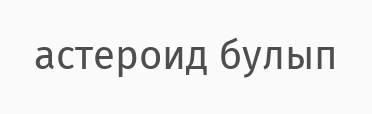астероид булып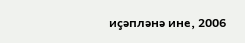иҫәпләнә ине, 2006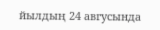йылдың 24 авгусында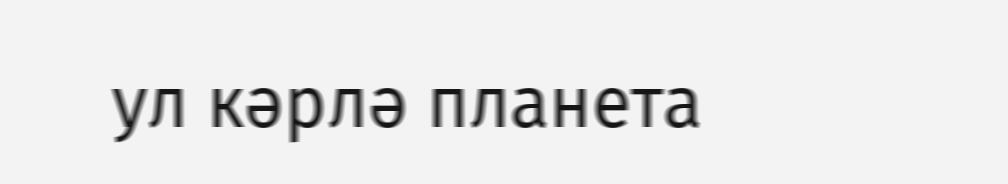ул кәрлә планета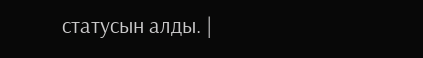статусын алды. |